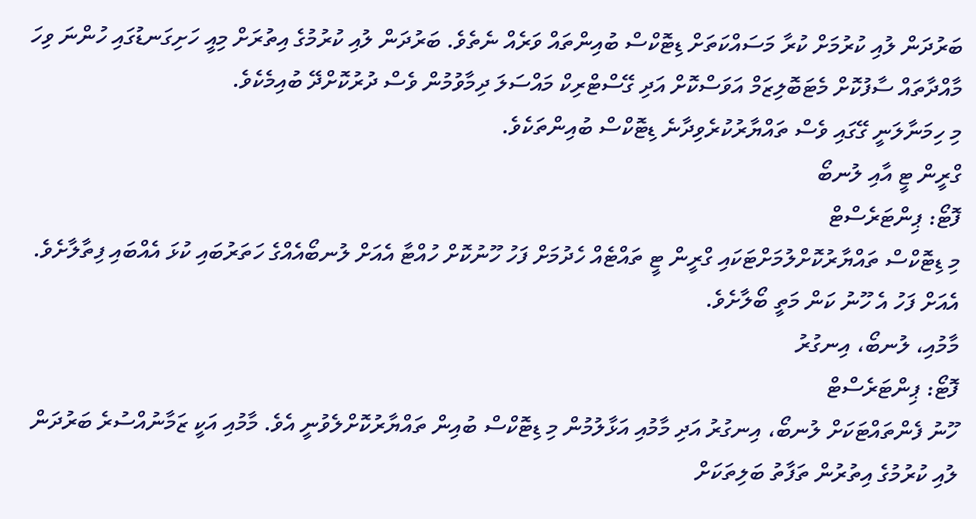ބަރުދަން ލުއި ކުރުމަށް ކުރާ މަސައްކަތަށް ޑިޓޮކްސް ބުއިންތައް ވަރެއް ނެތެވެ. ބަރުދަން ލުއި ކުރުމުގެ އިތުރަށް މިއީ ހަށިގަނޑުގައި ހުންނަ ވިހަ މާއްދާތައް ސާފުކޮށް މެޓަބޮލިޒަމް އަވަސްކޮށް އަދި ގޭސްޓްރިކް މައްސަލަ ދިމާވުމުން ވެސް ދުރުކޮށްދޭ ބުއިމެކެވެ.
މި ހިމަނާލަނީ ގޭގައި ވެސް ތައްޔާރުކުރެވިދާނެ ޑިޓޮކްސް ބުއިންތަކެވެ.
ގްރީން ޓީ އާއި ލުނބޯ
ފޮޓޯ: ޕިންޓަރެސްޓް
މި ޑިޓޮކްސް ތައްޔާރުކޮށްލުމަށްޓަކައި ގްރީން ޓީ ތައްޓެއް ހެދުމަށް ފަހު ހޫނުކޮށް ހުއްޓާ އެއަށް ލުނބޯއެއްގެ ހަތަރުބައި ކުޅަ އެއްބައި ފިތާލާށެވެ. އެއަށް ފަހު އެ ހޫނު ކަން މަތީ ބޯލާށެވެ.
މާމުއި، ލުނބޯ، އިނގުރު
ފޮޓޯ: ޕިންޓަރެސްޓް
ހޫނު ފެންތައްޓަކަށް ލުނބޯ، އިނގުރު އަދި މާމުއި އަޅާލުމުން މި ޑިޓޮކްސް ބުއިން ތައްޔާރުކޮށްލެވުނީ އެވެ. މާމުއި އަކީ ޒަމާނުއްސުރެ ބަރުދަން ލުއި ކުރުމުގެ އިތުރުން ތަފާތު ބަލިތަކަށް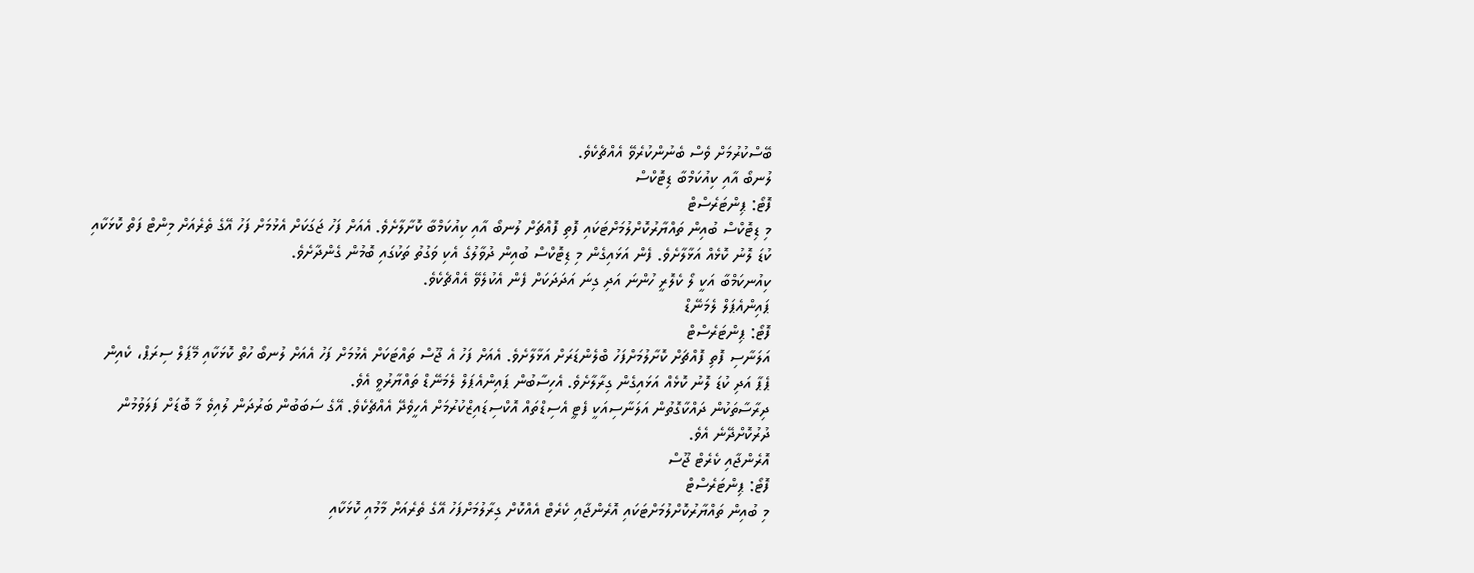ބޭސްކުރުމަށް ވެސް ބެނުންކުރެވޭ އެއްޗެކެވެ.
ލުނބޯ އާއި ކިއުކަމްބާ ޑިޓޮކްސް
ފޮޓޯ: ޕިންޓަރެސްޓް
މި ޑިޓޮކްސް ބުއިން ތައްޔާރުކޮށްލުމަށްޓަކައި ފޮތި ފޮއްޗަށް ލުނބޯ އާއި ކިއުކަމްބާ ކޮށާލާށެވެ. އެއަށް ފަހު ޖަގަކަށް އެޅުމަށް ފަހު އޭގެ ތެރެއަށް މިންޓް ފަތް ކޮޅަކާއި ކުޑަ ލޮނު ކޮޅެއް އަޅާލާށެވެ. ފެން އަޅައިގެން މި ޑިޓޮކްސް ބުއިން ދުވާލުގެ އެކި ވަގުތު ތަކުގައި ބޮމުން ގެންދާށެވެ.
ކިއުނކަމްބާ އަކީ ލޯ ކެލޮރީ ހުންނަ އަދި ގިނަ އަދަދަކަށް ފެން އެކުލެވޭ އެއްޗެކެވެ.
ޕައިންއެޕަލް ލެމަނޭޑް
ފޮޓޯ: ޕިންޓަރެސްޓް
އަލަނާސި ފޮތި ފޮއްޗަށް ކޮށާލުމަށްފަހު ބްލެންޑަރަށް އަޅާލާށެވެ. އެއަށް ފަހު އެ ޖޫސް ތައްޓަކަށް އެޅުމަށް ފަހު އެއަށް ލުނބޯ ހުތް ކޮޅަކާއި މޭޕަލް ސިރަޕް، ކެއިން ޕެޕާ އަދި ކުޑަ ލޮނު ކޮޅެއް އަޅައިގެން ގިރާލާށެވެ. އެހިސާބުން ޕައިންއެޕަލް ލެމަނޭޑް ތައްޔާރުވީ އެވެ.
ދިރާސާތަކުން ދައްކާގޮތުން އަލަނާސިއަކީ ފެޓީ އެސިޑްތައް އޮކްސިޑައިޒްކުރުމަށް އެހީވެދޭ އެއްޗެކެވެ. އޭގެ ސަބަބުން ބަރުދަން ލުއިވެ މާ ބޮޑަށް ފަލަވުމުން ދުރުކޮށްދޭނެ އެވެ.
އޮރެންޖާއި ކެރެޓް ޖޫސް
ފޮޓޯ: ޕިންޓަރެސްޓް
މި ބުއިން ތައްޔާރުކޮށްލުމަށްޓަކައި އޮރެންޖާއި ކެރެޓް އެއްކޮށް ގިރާލުމަށްފަހު އޭގެ ތެރެއަށް މާމުއި ކޮޅަކާއި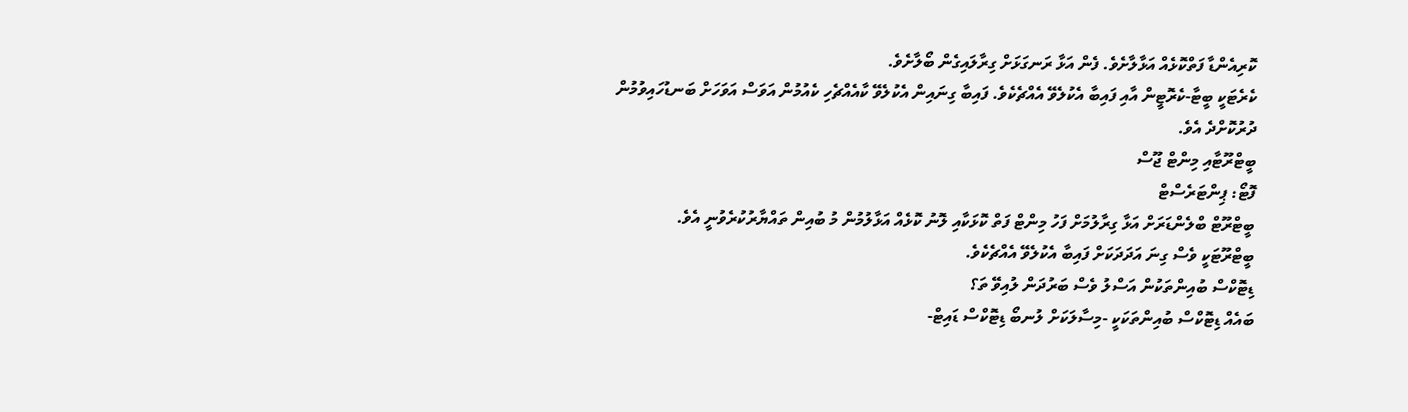ކޮރިއެންޑާ ފަތްކޮޅެއް އަޅާލާށެވެ. ފެން އަޅާ ރަނގަޅަށް ގިރާލައިގެން ބޯލާށެވެ.
ކެރެޓަކީ ބީޓާ-ކެރޮޓީން އާއި ފައިބާ އެކުލެވޭ އެއްޗެކެވެ. ފައިބާ ގިނައިން އެކުލެވޭ ކާއެއްޗެހި ކެއުމުން އަވަސް އަވަހަށް ބަނޑުހައިވުމުން ދުރުކޮށްދެ އެވެ.
ބީޓްރޫޓާއި މިންޓް ޖޫސް
ފޮޓޯ: ޕިންޓަރެސްޓް
ބީޓްރޫޓް ބްލެންޑަރަށް އަޅާ ގިރާލުމަށް ފަހު މިންޓް ފަތް ކޮޅަކާއި ލޮނު ކޮޅެއް އަޅާލުމުން މު ބުއިން ތައްޔާރުކުރެވުނީ އެވެ.
ބީޓްރޫޓަކީ ވެސް ގިނަ އަދަދަކަށް ފައިބާ އެކުލެވޭ އެއްޗެކެވެ.
ޑިޓޮކްސް ބުއިންތަކުން އަސްލު ވެސް ބަރުދަން ލުއިވޭ ތަ؟
ބައެއް ޑިޓޮކްސް ބުއިންތަކަކީ -މިސާލަކަށް ލުނބޯ ޑިޓޮކްސް ޑައިޓް-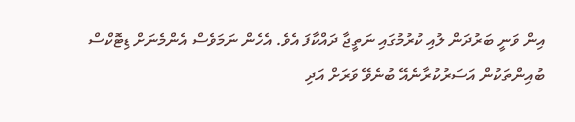އިން ވަނީ ބަރުދަން ލުއި ކުރުމުގައި ނަތީޖާ ދައްކާފަ އެވެ. އެހެން ނަމަވެސް އެންމެނަށް ޑިޓޮކްސް ބުއިންތަކުން އަސަރުކުރާނެއޭ ބުނެވޭ ވަރަށް އަދި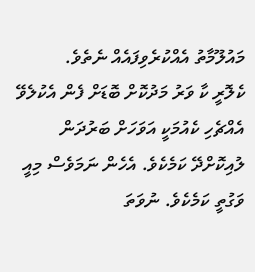މައުލޫމާތު އެއްކުރެވިފައެއް ނެތެވެ.
ކެލޮރީ ކާ ވަރު މަދުކޮށް ބޮޑަށް ފެން އެކުލެވޭ އެއްޗެހި ކެއުމަކީ އަވަހަށް ބަރުދަން ލުއިކޮށްދޭ ކަމެކެވެ. އެހެން ނަމަވެސް މިއީ ވަގުތީ ކަމެކެވެ. ނުވަތަ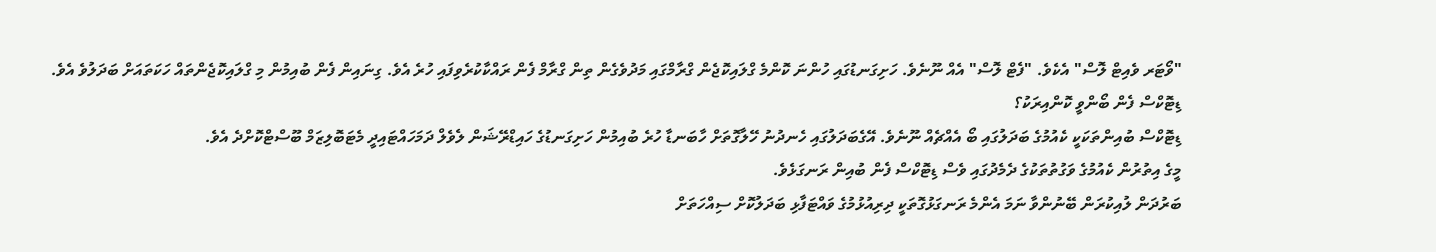"ވޯޓަރ ވެއިޓް ލޮސް" އެކެވެ. "ފެޓް ލޮސް" އެއް ނޫނެވެ. ހަށިގަނޑުގައި ހުންނަ ކޮންމެ ގްލައިކޮޖެން ގްރާމްގައި މަދުވެގެން ތިން ގްރާމް ފެން ރައްކާކުރެވިފައި ހުރެ އެވެ. ގިނައިން ފެން ބުއިމުން މި ގްލައިކޮޖެންތައް ހަކަތައަށް ބަދަލުވެ އެވެ.
ޑިޓޮކްސް ފެން ބޯންވީ ކޮންއިރަކު؟
ޑިޓޮކްސް ބުއިންތަކަކީ ކެއުމުގެ ބަދަލުގައި ބޯ އެއްޗެއް ނޫނެވެ. އޭގެބަދަލުގައި ހެނދުނު ހޭލާގޮތަށް ހާބަނޑާ ހުރެ ބުއިމުން ހަށިގަނޑުގެ ހައިޑްރޭޝަން ލެވެލް ދަމަހައްޓައިދީ މެޓަބޮލިޒަމް ބޫސްޓްކޮށްދެ އެވެ.
މީގެ އިތުރުން ކެއުމުގެ ވަގުތުތަކުގެ ދެމެދުގައި ވެސް ޑިޓޮކްސް ފެން ބުއިން ރަނގަޅެވެ.
ބަރުދަން ލުއިކުރަން ބޭނުންވާ ނަމަ އެންމެ ރަނގަޅުގޮތަކީ ދިރިއުޅުމުގެ ވައްޓަފާޅި ބަދަލުކޮށް ސިއްހަތަށް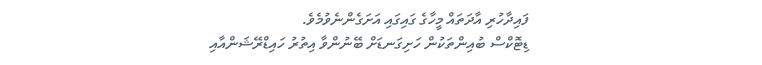ފައިދާހުރި އާދަތައް މީހާގެ ގައިގައި އަށަގެންނެވުމެވެ.
ޑިޓޮކްސް ބުއިންތަކުން ހަށިގަނޑަށް ބޭނުންވާ އިތުރު ހައިޑްރޭޝަންއާއި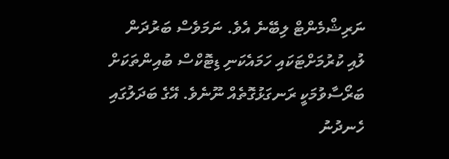ނަރިޝްމެންޓް ލިބޭނެ އެވެ. ނަމަވެސް ބަރުދަން ލުއި ކުރުމަށްޓަކައި ހަމައެކަނި ޑިޓޮކްސް ބުއިންތަކަށް ބަރޯސާވުމަކީ ރަނގަޅުގޮތެއް ނޫނެވެ. އޭގެ ބަދަލުގައި ހެނދުނު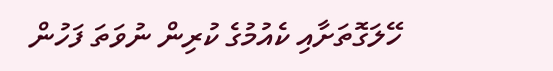ހޭލަގޮތަށާއި ކެއުމުގެ ކުރިން ނުވަތަ ފަހުން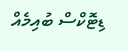ޑިޓޮކްސް ބުއިމެއް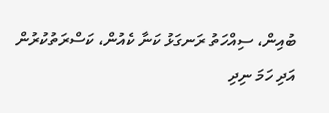ބުއިން، ސިއްހަތު ރަނގަޅު ކަނާ ކެއުން، ކަސްރަތުކުރުން އަދި ހަމަ ނިދި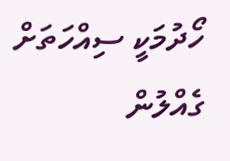ހޯދުމަކީ ސިއްހަތަށް ގެއްލުން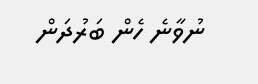ނުވާނެ ހެން ބަރުދަން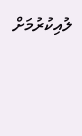ލުއިކުރުމަށް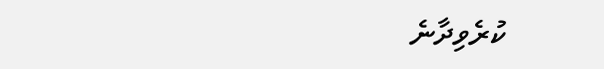ކުރެވިދާނެ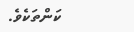ކަންތަކެވެ.